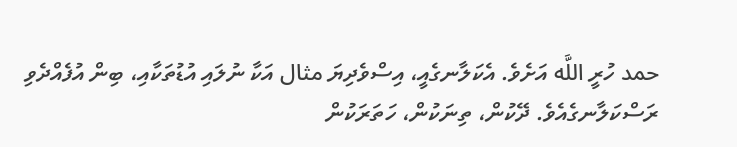حمد ހުރީ اللَّه އަށެވެ. އެކަލާނގެއީ، އިސްވެދިޔަ مثال އަކާ ނުލައި އުޑުތަކާއި، ބިން އުފެއްދެވި ރަސްކަލާނގެއެވެ. ދޭކުން، ތިނަކުން، ހަތަރަކުން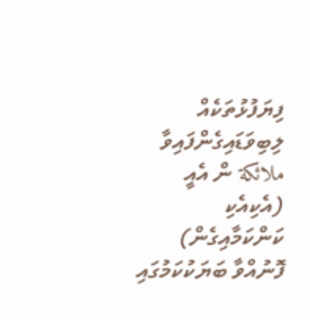ފިޔަފުޅުތަކެއް ލިބިވަޑައިގެންފައިވާ ملائكة ން އެއީ (އެކިއެކި ކަންކަމާއިގެން) ފޮނުއްވާ ބަޔަކުކަމުގައި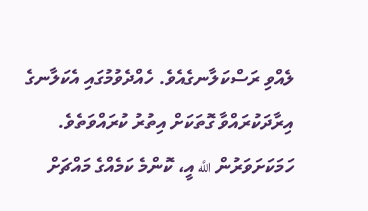ލެއްވި ރަސްކަލާނގެއެވެ. ހެއްދެވުމުގައި އެކަލާނގެ އިރާދަކުރައްވާ ގޮތަކަށް އިތުރު ކުރައްވަތެވެ. ހަމަކަށަވަރުން اللَّه އީ، ކޮންމެ ކަމެއްގެ މައްޗަށް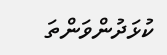ކުޅަދުންވަންތަ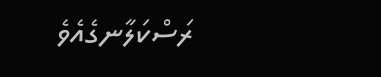ރަސްކަލާނގެއެވެ